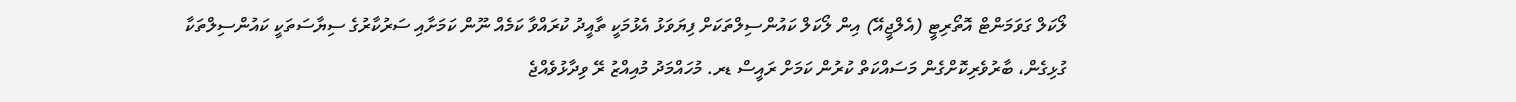ލޯކަލް ގަވަމަންޓް އޮތޯރިޓީ (އެލްޖީއޭ) އިން ލޯކަލް ކައުންސިލްތަކަށް ފިޔަވަޅު އެޅުމަކީ ތާއީދު ކުރައްވާ ކަމެއް ނޫން ކަމަށާއި ސަރުކާރުގެ ސިޔާސަތަކީ ކައުންސިލްތަކާ ގުޅިގެން، ބާރުވެރިކޮށްގެން މަސައްކަތް ކުރުން ކަމަށް ރައީސް ޑރ. މުހައްމަދު މުއިއްޒު ރޭ ވިދާޅުވެއްޖެ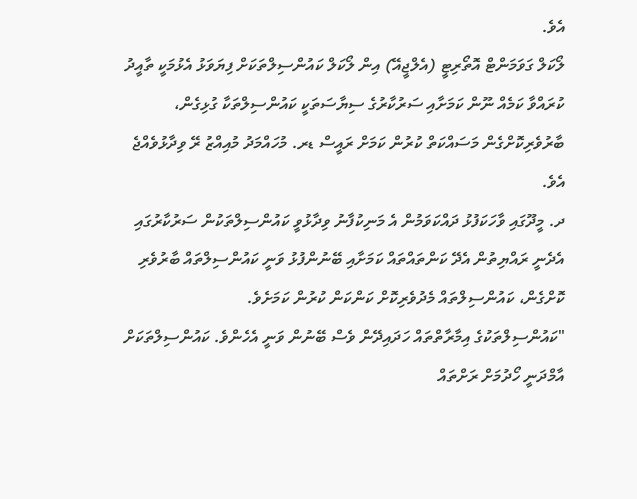އެވެ.
ލޯކަލް ގަވަމަންޓް އޮތޯރިޓީ (އެލްޖީއޭ) އިން ލޯކަލް ކައުންސިލްތަކަށް ފިޔަވަޅު އެޅުމަކީ ތާއީދު ކުރައްވާ ކަމެއް ނޫން ކަމަށާއި ސަރުކާރުގެ ސިޔާސަތަކީ ކައުންސިލްތަކާ ގުޅިގެން، ބާރުވެރިކޮށްގެން މަސައްކަތް ކުރުން ކަމަށް ރައީސް ޑރ. މުހައްމަދު މުއިއްޒު ރޭ ވިދާޅުވެއްޖެ އެވެ.
ދ. މީދޫގައި ވާހަކަފުޅު ދައްކަވަމުން އެ މަނިކުފާނު ވިދާޅުވީ ކައުންސިލްތަކުން ސަރުކާރުގައި އެދެނީ ރައްޔިތުން އެދޭ ކަންތައްތައް ކަމަށާއި ބޭނުންފުޅު ވަނީ ކައުންސިލްތައް ބާރުވެރި ކޮށްގެން، ކައުންސިލްތައް މެދުވެރިކޮށް ކަންކަން ކުރުން ކަމަށެވެ.
"ކައުންސިލްތަކުގެ އިމާރާތްތައް ހަދައިދޭން ވެސް ބޭނުން ވަނީ އެހެންވެ. ކައުންސިލްތަކަށް އާމްދަނީ ހޯދުމަށް ރަށްތައް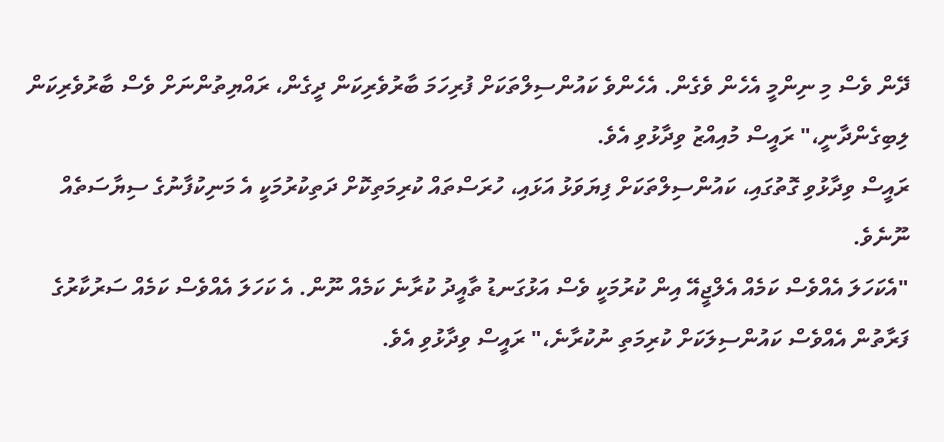ދޭން ވެސް މި ނިންމީ އެހެން ވެގެން. އެހެންވެ ކައުންސިލްތަކަށް ފުރިހަމަ ބާރުވެރިކަން ދީގެން، ރައްޔިތުންނަށް ވެސް ބާރުވެރިކަން ލިބިގެންދާނީ،" ރައީސް މުއިއްޒު ވިދާޅުވި އެވެ.
ރައީސް ވިދާޅުވި ގޮތުގައި، ކައުންސިލްތަކަށް ފިޔަވަޅު އަޅައި، ހުރަސްތައް ކުރިމަތިކޮށް ދަތިކުރުމަކީ އެ މަނިކުފާނުގެ ސިޔާސަތެއް ނޫނެވެ.
"އެކަހަލަ އެއްވެސް ކަމެއް އެލްޖީއޭ އިން ކުރުމަކީ ވެސް އަޅުގަނޑު ތާއީދު ކުރާނެ ކަމެއް ނޫން. އެ ކަހަލަ އެއްވެސް ކަމެއް ސަރުކާރުގެ ފަރާތުން އެއްވެސް ކައުންސިލަކަށް ކުރިމަތި ނުކުރާނެ،" ރައީސް ވިދާޅުވި އެވެ.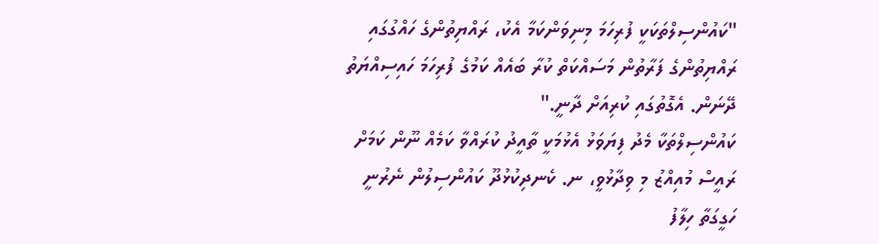"ކައުންސިލްތަކަކީ ފުރިހަމަ މިނިވަންކަމާ އެކު، ރައްޔިތުންގެ ހައްގުގައި ރައްޔިތުންގެ ފަރާތުން މަސައްކަތް ކުރާ ބައެއް ކަމުގެ ފުރިހަމަ ހައިސިއްޔަތު ދޭނަން. އެގޮތުގައި ކުރިއަށް ދާނީ."
ކައުންސިލްތަކާ މެދު ފިޔަވަޅު އެޅުމަކީ ތާއީދު ކުރައްވާ ކަމެއް ނޫން ކަމަށް ރައީސް މުއިއްޒު މި ވިދާޅުވީ، ނ. ކެނދިކުޅުދޫ ކައުންސިލުން ނެރުނީ ހަގީގަތާ ހިލާފު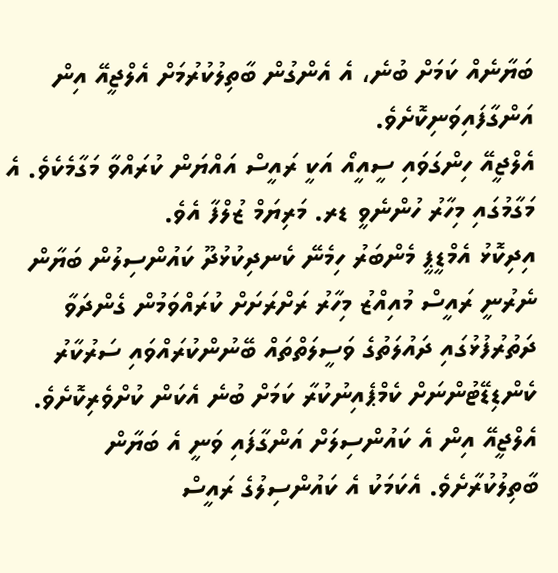ބަޔާނެއް ކަމަށް ބުނެ، އެ އެންގުން ބާތިލުކުރުމަށް އެލްޖީއޭ އިން އަންގާފައިވަނިކޮށެވެ.
އެލްޖީއޭ ހިންގަވައި ސީއީއޯ އަކީ ރައީސް އައްޔަން ކުރައްވާ މަގާމެކެވެ. އެ މަގާމުގައި މިހާރު ހުންނެވީ ޑރ. މަރިޔަމް ޒުލްފާ އެވެ.
އިދިކޮޅު އެމްޑީޕީ މެންބަރު ހިމެނޭ ކެނދިކުޅުދޫ ކައުންސިލުން ބަޔާން ނެރުނީ ރައީސް މުއިއްޒު މިހާރު ރަށްރަށަށް ކުރައްވަމުން ގެންދަވާ ދަތުރުފުޅުގައި ދައުލަތުގެ ވަސީލަތްތައް ބޭނުންކުރައްވައި ސަރުކާރު ކެންޑިޑޭޓުންނަށް ކެމްޕެއިނުކުރާ ކަމަށް ބުނެ އެކަން ކުށްވެރިކޮށެވެ.
އެލްޖީއޭ އިން އެ ކައުންސިލަށް އަންގާފައި ވަނީ އެ ބަޔާން ބާތިލުކުރާށެވެ. އެކަމަކު އެ ކައުންސިލުގެ ރައީސް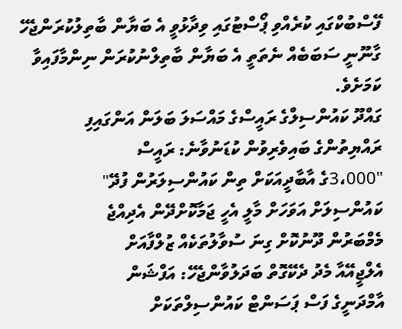ފޭސްބުކްގައި ކުރެއްވި ޕޯސްޓުގައި ވިދާޅުވީ އެ ބަޔާން ބާތިލުކުރަންޖެހޭ ގާނޫނީ ސަބަބެއް ނެތަތީ އެ ބަޔާން ބާތިލްނުކުރަން ނިންމާފައިވާ ކަމަށެވެ.
ގައްދޫ ކައުންސިލްގެ ރައީސްގެ މައްސަލަ ބަލަން އަންގައިފި
ރައްޔިތުންގެ ބައިވެރިވުން ކުޑަނުވާނެ: ރައީސް
"3،000ގެ އާބާދީއަކަށް ތިން ކައުންސިލަރުން ފުދޭ"
ކައުންސިލަށް އަވަހަށް މާލީ އެހީ ޖަމާކޮށްދޭން އެދިއްޖެ
މެމްބަރުން ދޫނުކޮށް ގިނަ ސުވާލުތަކެއް ޒުލްފާއަށް
އެލްޖީއޭއާ މެދު ދެކޭގޮތް ބަދަލުވާންޖެހޭ: އަފްޝަން
އާމްދަނީގެ ފަސް ޕަސަންޓް ކައުންސިލްތަކަށް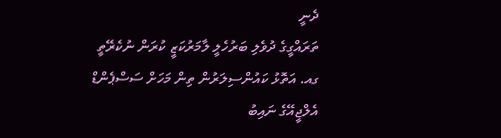ދެނީ
ތަރައްގީގެ ދުވެލި ބަރުހެލީ ލާމަރުކަޒީ ކުރަން ނުކެރޭތީ
ގއ. އަތޮޅު ކައުންސިލަރުން ތިން މަހަށް ސަސްޕެންޑް
އެލްޖީއޭގެ ނައިބު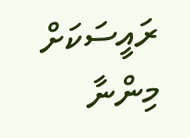ރައީސަކަށް މިންނާ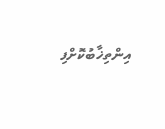އިންތިޚާބުކޮށްފި